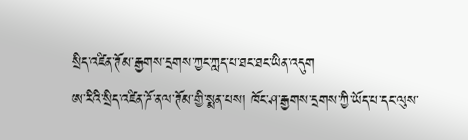སྲིད་འཛིན་ཊོམ་རྒྱགས་དྲགས་ཀྱང་ཀླད་པ་ཐང་ཐང་ཡིན་འདུག
ཨ་རིའི་སྲིད་འཛིན་ཌོ་ནལ་ཊོམ་གྱི་སྨན་པས། ཁོང་ཤ་རྒྱགས་དྲགས་ཀྱི་ཡོད་པ་དང་ལུས་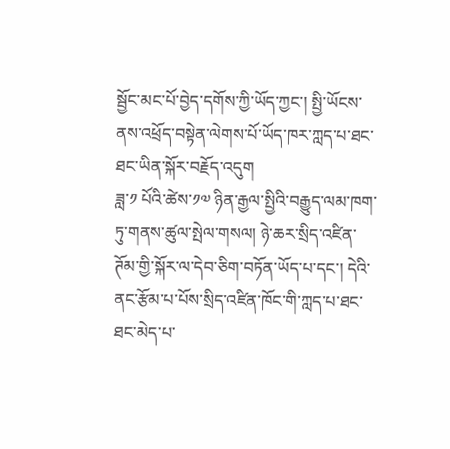སྦྱོང་མང་པོ་བྱེད་དགོས་ཀྱི་ཡོད་ཀྱང་། སྤྱི་ཡོངས་ནས་འཕྲོད་བསྟེན་ལེགས་པོ་ཡོད་ཁར་ཀླད་པ་ཐང་ཐང་ཡིན་སྐོར་བརྗོད་འདུག
ཟླ་༡ པོའི་ཚེས་༡༧ ཉིན་རྒྱལ་སྤྱིའི་བརྒྱུད་ལམ་ཁག་ཏུ་གནས་ཚུལ་སྤེལ་གསལ། ཉེ་ཆར་སྲིད་འཛིན་ཊོམ་གྱི་སྐོར་ལ་དེབ་ཅིག་བཏོན་ཡོད་པ་དང་། དེའི་ནང་རྩོམ་པ་པོས་སྲིད་འཛིན་ཁོང་གི་ཀླད་པ་ཐང་ཐང་མེད་པ་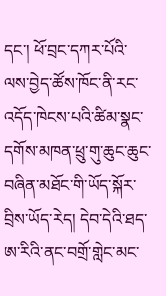དང་། ཕོ་བྲང་དཀར་པོའི་ལས་བྱེད་ཚོས་ཁོང་ནི་རང་འདོད་ཁེངས་པའི་ཚིམ་སྣང་དགོས་མཁན་ཕྲུ་གུ་ཆུང་ཆུང་བཞིན་མཐོང་གི་ཡོད་སྐོར་བྲིས་ཡོད་རེད། དེབ་དེའི་ཐད་ཨ་རིའི་ནང་བགྲོ་གླེང་མང་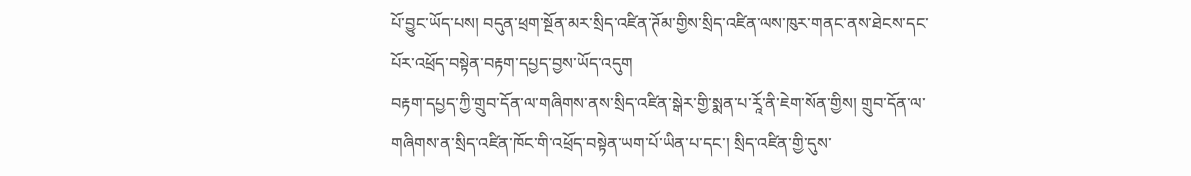པོ་བྱུང་ཡོད་པས། བདུན་ཕྲག་སྔོན་མར་སྲིད་འཛིན་ཊོམ་གྱིས་སྲིད་འཛིན་ལས་ཁུར་གནང་ནས་ཐེངས་དང་པོར་འཕྲོད་བསྟེན་བརྟག་དཔྱད་བྱས་ཡོད་འདུག
བརྟག་དཔྱད་ཀྱི་གྲུབ་དོན་ལ་གཞིགས་ནས་སྲིད་འཛིན་སྒེར་གྱི་སྨན་པ་རཱོ་ནི་ཇེག་སོན་གྱིས། གྲུབ་དོན་ལ་གཞིགས་ན་སྲིད་འཛིན་ཁོང་གི་འཕྲོད་བསྟེན་ཡག་པོ་ཡིན་པ་དང་། སྲིད་འཛིན་གྱི་དུས་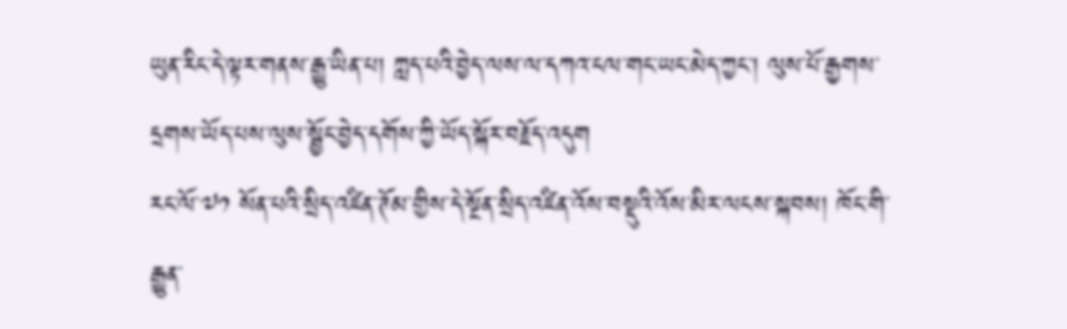ཡུན་རིང་དེ་ལྟར་གནས་རྒྱུ་ཡིན་པ། ཀླད་པའི་བྱེད་ལས་ལ་དཀའ་ངལ་གང་ཡང་མེད་ཀྱང་། ལུས་པོ་རྒྱགས་དྲགས་ཡོད་པས་ལུས་སྦྱོང་བྱེད་དགོས་ཀྱི་ཡོད་སྐོར་བརྗོད་འདུག
རང་ལོ་༧༡ སོན་པའི་སྲིད་འཛིན་ཊོམ་གྱིས་དེ་སྔོན་སྲིད་འཛིན་འོས་བསྡུའི་འོས་མིར་ལངས་སྐབས། ཁོང་གི་རྒྱུན་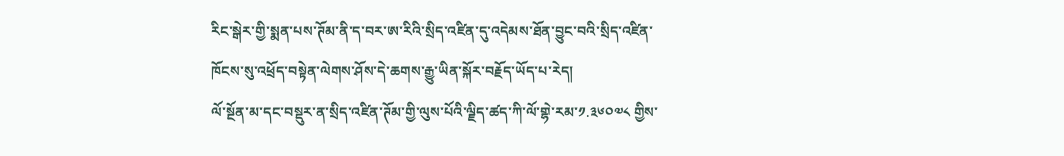རིང་སྒེར་གྱི་སྨན་པས་ཊོམ་ནི་ད་བར་ཨ་རིའི་སྲིད་འཛིན་དུ་འདེམས་ཐོན་བྱུང་བའི་སྲིད་འཛིན་ཁོངས་སུ་འཕྲོད་བསྟེན་ལེགས་ཤོས་དེ་ཆགས་རྒྱུ་ཡིན་སྐོར་བརྗོད་ཡོད་པ་རེད།
ལོ་སྔོན་མ་དང་བསྡུར་ན་སྲིད་འཛིན་ཊོམ་གྱི་ལུས་པོའི་ལྗིད་ཚད་ཀི་ལོ་གྷེ་རམ་༡.༣༦༠༧༨ གྱིས་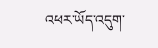འཕར་ཡོད་འདུག་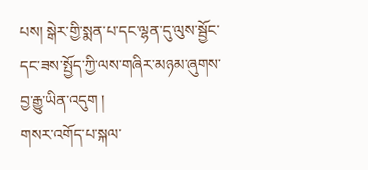པས། སྒེར་གྱི་སྨན་པ་དང་ལྷན་དུ་ལུས་སྦྱོང་དང་ཟས་སྤྱོད་ཀྱི་ལས་གཞིར་མཉམ་ཞུགས་བྱ་རྒྱུ་ཡིན་འདུག །
གསར་འགོད་པ་སྐལ་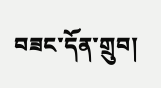བཟང་དོན་གྲུབ།